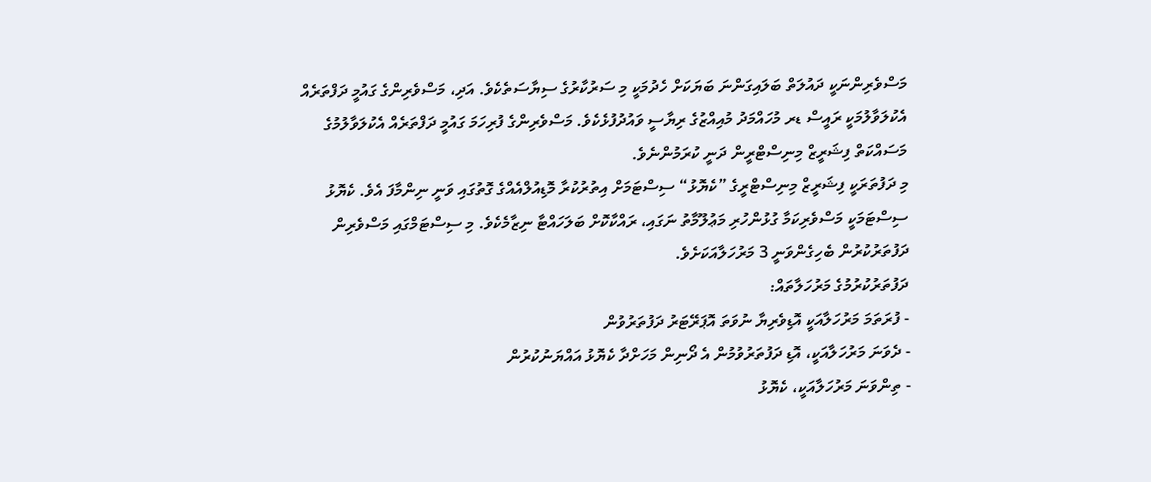މަސްވެރިންނަކީ ދައުލަތް ބަލައިގަންނަ ބަޔަކަށް ހެދުމަކީ މި ސަރުކާރުގެ ސިޔާސަތެކެވެ. އަދި، މަސްވެރިންގެ ގައުމީ ދަފްތަރެއް އެކުލަވާލުމަކީ ރައީސް ޑރ މުހައްމަދު މުއިއްޒުގެ ރިޔާސީ ވައުދުފުޅެކެވެ. މަސްވެރިންގެ ފުރިހަމަ ގައުމީ ދަފްތަރެއް އެކުލަވާލުމުގެ މަސައްކަތް ފިޝަރީޒް މިނިސްޓްރީން ދަނީ ކުރަމުންނެވެ.
މި ދަފުތަރަކީ ފިޝަރީޒް މިނިސްޓްރީގެ ”ކެޔޮޅު“ ސިސްޓަމަށް އިތުރުކުރާ މޮޑިއުލްއެއްގެ ގޮތުގައި ވަނީ ނިންމާފަ އެވެ. ކެޔޮޅު ސިސްޓަމަކީ މަސްވެރިކަމާ ގުޅުންހުރި މަޢުލޫމާތު ނަގައި، ރައްކާކޮށް ބަލަހައްޓާ ނިޒާމެކެވެ. މި ސިސްޓަމްގައި މަސްވެރިން ދަފުތަރުކުރުން ބެހިގެންވަނީ 3 މަރުހަލާއަކަށެވެ.
ދަފުތަރުކުރުމުގެ މަރުހަލާތައް:
- ފުރަތަމަ މަރުހަލާއަކީ އޮޑިވެރިޔާ ނުވަތަ އޮޕަރޭޓަރު ދަފުތަރުވުން
- ދެވަނަ މަރުހަލާއަކީ، އޮޑި ދަފުތަރުވުމުން އެ ދޯނިން މަހަށްދާ ކެޔޮޅު އައްޔަނުކުރުން
- ތިންވަނަ މަރުހަލާއަކީ، ކެޔޮޅު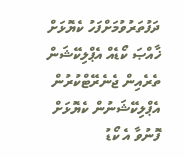ދަފުތަރުވުމަށްފަހު ކެޔޮޅަށް ޚާއްޞަ ކޯޑެއް އެޕްލިކޭޝަން ތެރެއިން ޖެނެރޭޓްކުރުން
އެޕްލިކޭޝަނުން ކެޔޮޅަށް ފޮނުވާ އެ ކޯޑު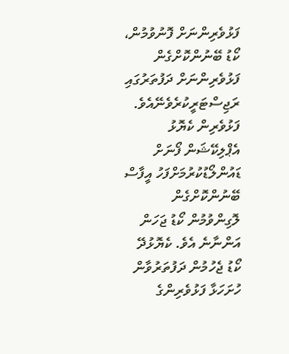ފަޅުވެރިންނަށް ފޮނުވުމުން، ކޯޑު ބޭނުންކޮށްގެން ފަޅުވެރިންނަށް ދަފުތަރުގައި ރަޖިސްޓަރީކުރެވެނޭއެވެ. ފަޅުވެރިން ކެޔޮޅު އެޕްލިކޭޝަން ފޯނަށް ޑައުންލޯޑުކުރުމަށްފަހު އީފާސް ބޭނުންކޮށްގެން ލޮގިންވުމުން ކޯޑު ޖަހަން އަންނާނެ އެވެ. ކެޔޮޅުދޭ ކޯޑު ޖެހުމުން ދަފުތަރުވާން ހުށަހަޅާ ފަޅުވެރިންގެ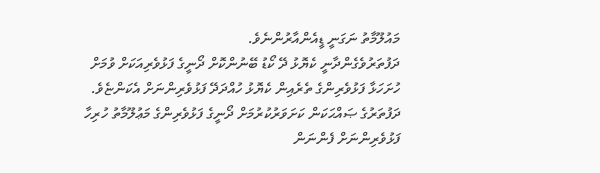މައުލޫމާތު ނަގަނީ ޑީއެންއާރުންނެވެ.
ދަފުތަރުވެގެންދާނީ ކެޔޮޅު ދޭ ކޯޑު ބޭނުންކޮށް ދޯނީގެ ފަޅުވެރިއަކަށް ވުމަށް ހުށަހަޅާ ފަޅުވެރިންގެ ތެރެއިން ކެޔޮޅު ހުއްދަދޭ ފަޅުވެރިންނަށް އެކަންޏެވެ. ދަފުތަރުގެ ޞައްޙަކަން ކަށަވަރުކުރުމަށް ދޯނީގެ ފަޅުވެރިންގެ މަޢުލޫމާތު ހުރިހާ ފަޅުވެރިންނަށް ފެންނަން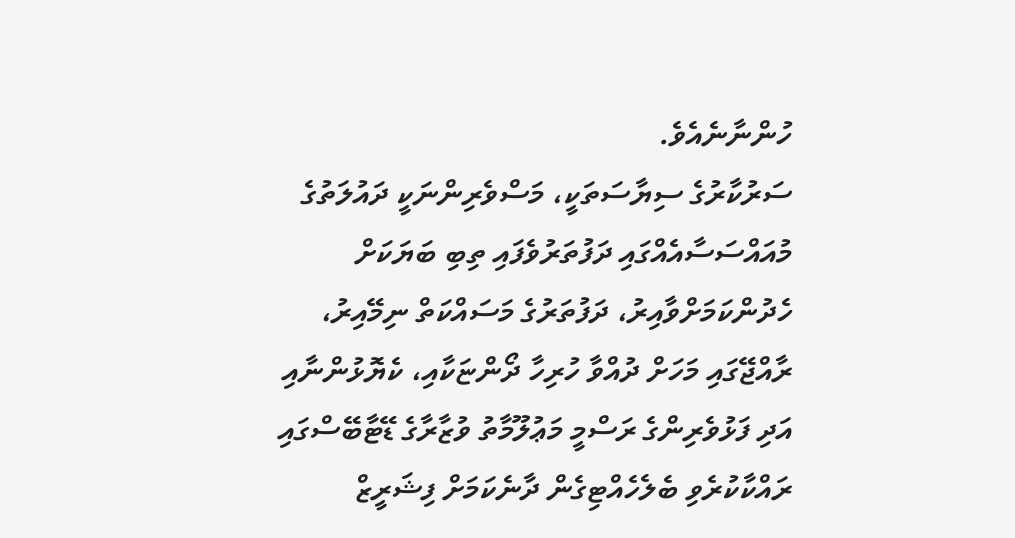ހުންނާނެއެވެ.
ސަރުކާރުގެ ސިޔާސަތަކީ، މަސްވެރިންނަކީ ދައުލަތުގެ މުއައްސަސާއެއްގައި ދަފުތަރުވެފައި ތިބި ބަޔަކަށް ހެދުންކަމަށްވާއިރު، ދަފުތަރުގެ މަސައްކަތް ނިމޭއިރު، ރާއްޖޭގައި މަހަށް ދުއްވާ ހުރިހާ ދޯންޏަކާއި، ކެޔޮޅުންނާއި އަދި ފަޅުވެރިންގެ ރަސްމީ މަޢުލޫމާތު ވުޒާރާގެ ޑޭޓާބޭސްގައި ރައްކާކުރެވި ބެލެހެއްޓިގެން ދާނެކަމަށް ފިޝަރީޒް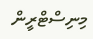މިނިސްޓްރީން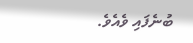ބުނެފައި ވެއެވެ.